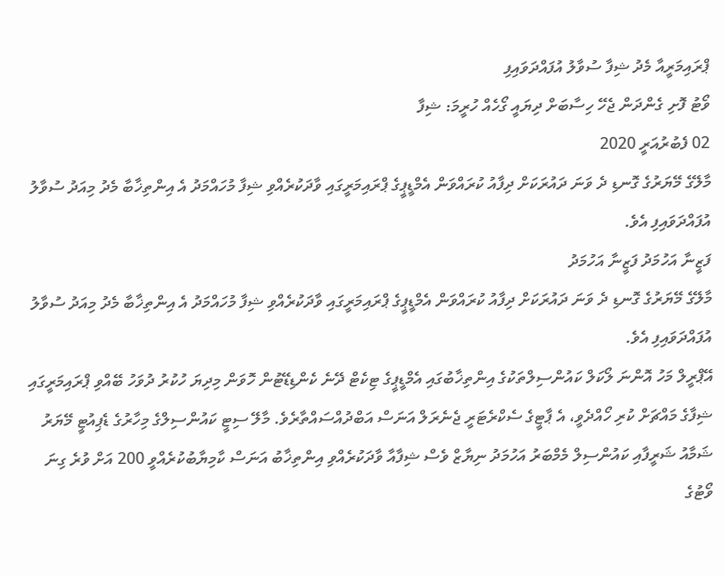ޕްރައިމަރީއާ މެދު ޝިފާ ސުވާލު އުފައްދަވައިފި
ވޯޓު ފޮށި ގެންދަން ޖެހޭ ހިސާބަށް ދިޔައީ ގޯހެއް ހުރީމަ: ޝިފާ
02 ފެބުރުއަރީ 2020
މާލޭގެ މޭޔަރުގެ ގޮނޑި ދެ ވަނަ ދައުރަކަށް ދިފާއު ކުރައްވަން އެމްޑީޕީގެ ޕްރައިމަރީގައި ވާދަކުރެއްވި ޝިފާ މުހައްމަދު އެ އިންތިޚާބާ މެދު މިއަދު ސުވާލު އުފައްދަވައިފި އެވެ.
ފަޒީނާ އަހުމަދު ފަޒީނާ އަހުމަދު
މާލޭގެ މޭޔަރުގެ ގޮނޑި ދެ ވަނަ ދައުރަކަށް ދިފާއު ކުރައްވަން އެމްޑީޕީގެ ޕްރައިމަރީގައި ވާދަކުރެއްވި ޝިފާ މުހައްމަދު އެ އިންތިޚާބާ މެދު މިއަދު ސުވާލު އުފައްދަވައިފި އެވެ.
އޭޕްރީލް މަހު އޮންނަ ލޯކަލް ކައުންސިލްތަކުގެ އިންތިޚާބުގައި އެމްޑީޕީގެ ޓިކެޓް ދޭނެ ކެންޑިޑޭޓުން ހޮވަން މިދިޔަ ހުކުރު ދުވަހު ބޭއްވި ޕްރައިމަރީގައި ޝިފާގެ މައްޗަށް ކުރި ހޯއްދެވީ، އެ ޕާޓީގެ ސެކްރެޓަރީ ޖެނެރަލް އަނަސް އަބްދުއްސައްތާރެވެ. މާލޭ ސިޓީ ކައުންސިލްގެ މިހާރުގެ ޑެޕިއުޓީ މޭޔަރު ޝަމާއު ޝަރީފާއި ކައުންސިލް މެމްބަރު އަހުމަދު ނިޔާޒް ވެސް ޝިފާއާ ވާދަކުރެއްވި އިންތިޚާބު އަނަސް ކާމިޔާބުކުރެއްވީ 200 އަށް ވުރެ ގިނަ ވޯޓުގެ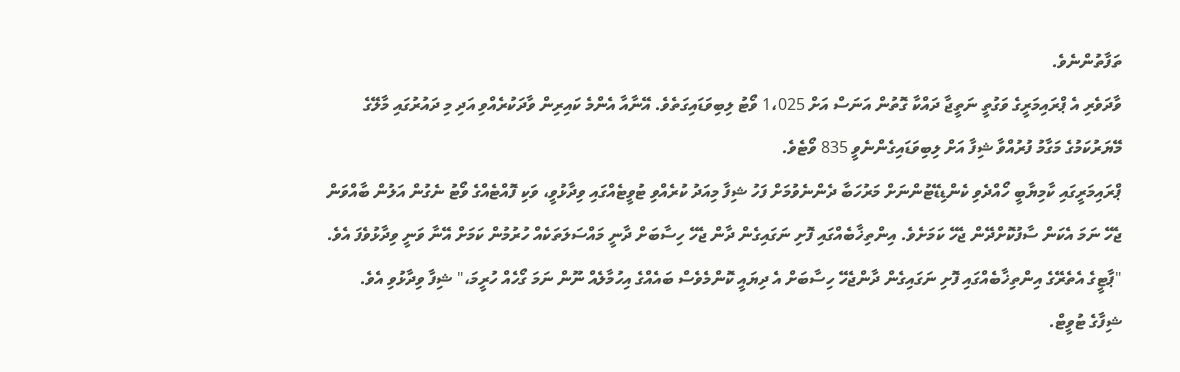ތަފާތުންނެވެ.
ވާދަވެރި އެ ޕްރައިމަރީގެ ވަގުތީ ނަތީޖާ ދައްކާ ގޮތުން އަނަސް އަށް 1،025 ވޯޓު ލިބިވަޑައިގަތެވެ. އޭނާއާ އެންމެ ކައިރިން ވާދަކުރެއްވި އަދި މި ދައުރުގައި މާލޭގެ މޭޔަރުކަމުގެ މަގާމު ފުރުއްވާ ޝިފާ އަށް ލިބިވަޑައިގެންނެވީ 835 ވޯޓެވެ.
ޕްރައިމަރީގައި ކާމިޔާބީ ހޯއްދެވި ކެންޑިޑޭޓުންނަށް މަރުހަބާ ދެންނެވުމަށް ފަހު ޝިފާ މިއަދު ކުރެއްވި ޓުވީޓެއްގައި ވިދާޅުވީ، ވަކި ފޮއްޓެއްގެ ވޯޓު ނެގުން އަލުން ބާއްވަން ޖެހޭ ނަމަ އެކަން ސާފުކޮށްދޭން ޖެހޭ ކަމަށެވެ. އިންތިޚާބެއްގައި ފޮށި ނަގައިގެން ދާން ޖެހޭ ހިސާބަށް ދާނީ މައްސަލަތަކެއް ހުރުމުން ކަމަށް އޭނާ ވަނީ ވިދާޅުވެފަ އެވެ.
"ޕާޓީގެ އެތެރޭގެ އިންތިޚާބެއްގައި ފޮށި ނަގައިގެން ދާންޖެހޭ ހިސާބަށް އެ ދިޔައީ ކޮންމެވެސް ބައެއްގެ އިހުމާލެއް ނޫން ނަމަ ގޯހެއް ހުރީމަ،" ޝިފާ ވިދާޅުވި އެވެ.
ޝިފާގެ ޓުވީޓް.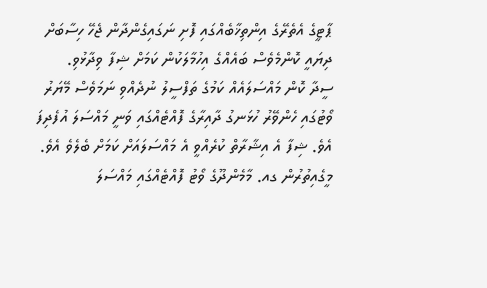ޕާޓީގެ އެތެރޭގެ އިންތިޚާބެއްގައި ފޮށި ނަގައިގެންދާން ޖެހޭ ހިސާބަށް ދިޔައީ ކޮންމެވެސް ބައެއްގެ އިހުމާލަކުން ކަމަށް ޝިފާ ވިދާޅުވި.
ސީދާ ކޮން މައްސަލައެއް ކަމުގެ ތަފްސީލު ނުދެއްވި ނަމަވެސް މޭޔަރު ވޯޓުގައި ހެންވޭރު ހުޅަނގު ދާއިރާގެ ފޮއްޓެއްގައި ވަނީ މައްސަލަ އުފެދިފަ އެވެ. ޝިފާ އެ އިޝާރާތް ކުރެއްވީ އެ މައްސަލައަށް ކަމަށް ބެލެވެ އެވެ.
މީގެއިތުރުން ގއ. މާމެންދޫގެ ވޯޓު ފޮއްޓެއްގައި މައްސަލަ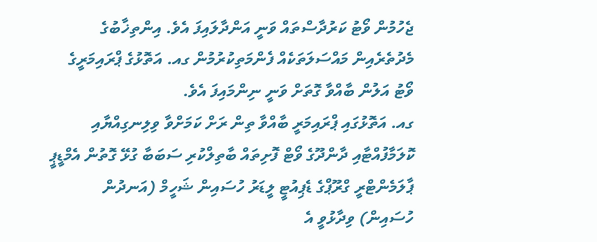ޖެހުމުން ވޯޓު ކަރުދާސްތައް ވަނީ އަންދާލައިފަ އެވެ. އިންތިޚާބުގެ މެދުތެރެއިން މައްސަލަތަކެއް ފެންމަތިކުރުމުން ގއ. އަތޮޅުގެ ޕްރައިމަރީގެ ވޯޓު އަލުން ބާއްވާ ގޮތަށް ވަނީ ނިންމައިފަ އެވެ.
ގއ. އަތޮޅުގައި ޕްރައިމަރީ ބާއްވާ ތިން ރަށް ކަމަށްވާ ވިލިނގިއްޔާއި ކޮލަމާފުއްޓާއި ދާންދޫގެ ވޯޓް ފޮށިތައް ބާތިލްކުރި ސަބަބާ ގުޅޭ ގޮތުން އެމްޑީޕީ ޕާލަމެންޓްރީ ގްރޫޕްގެ ޑެޕިއުޓީ ލީޑަރު ހުސައިން ޝަހީމް (އަނދުން ހުސައިން) ވިދާޅުވީ އެ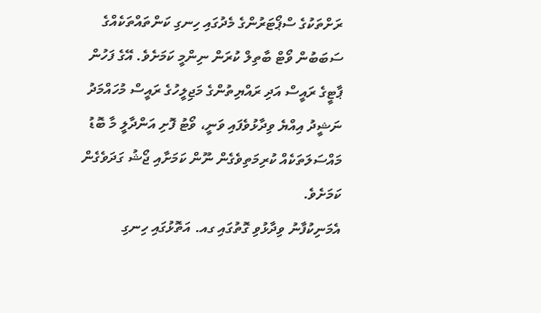ރަށްތަކުގެ ސްޕޯޓަރުންގެ މެދުގައި ހިނގި ކަންތައްތަކެއްގެ ސަބަބުން ވޯޓް ބާތިލް ކުރަން ނިންމީ ކަމަށެވެ. އޭގެ ފަހުން ޕާޓީގެ ރައީސް އަދި ރައްޔިތުންގެ މަޖިލީހުގެ ރައީސް މުހައްމަދު ނަޝީދު އިއްޔެ ވިދާޅުވެފައި ވަނީ، ވޯޓު ފޮށި އަންދާލީ މާ ބޮޑު މައްސަލަތަކެއް ކުރިމަތިވެގެން ނޫން ކަމަށާއި ޖޯޝު ގަދަވެގެން ކަމަށެވެ.
އެމަނިކުފާނު ވިދާޅުވި ގޮތުގައި ގއ. އަތޮޅުގައި ހިނގި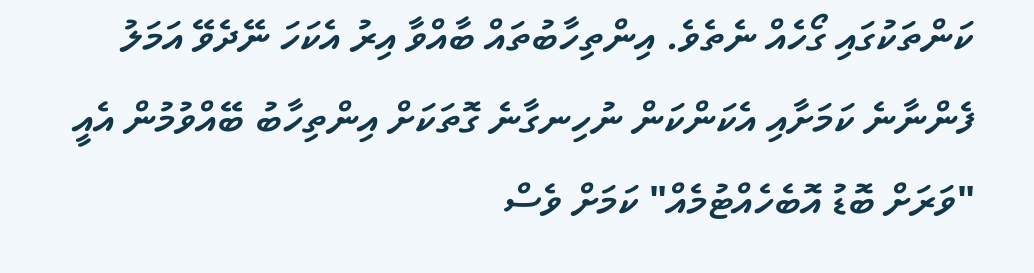ކަންތަކުގައި ގޯހެއް ނެތެވެ. އިންތިހާބުތައް ބާއްވާ އިރު އެކަހަ ނޭދެވޭ އަމަލު ފެންނާނެ ކަމަށާއި އެކަންކަން ނުހިނގާނެ ގޮތަކަށް އިންތިހާބު ބޭއްވުމުން އެއީ "ވަރަށް ބޮޑު އޮބެހެއްޓުމެއް" ކަމަށް ވެސް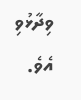ވިދާޅުވި އެވެ.